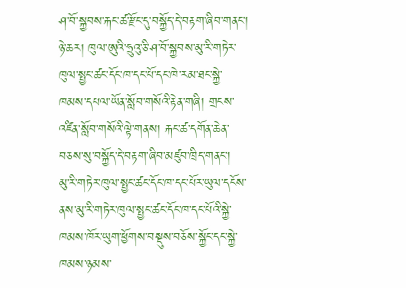ཤ་བོ་སྐྱབས་རྐང་ཚ་རྫོང་དུ་བསྐྱོད་དེ་བརྟག་ཞིབ་གནང་།
ཉེ་ཆར། ཁུལ་ཨུའི་ཧྲུའུ་ཅི་ཤ་བོ་སྐྱབས་མུ་རི་གཏེར་ཁུལ་སྤྱང་ཚང་དོང་ཁ་དང་པོ་དང་ཁེ་རམ་ཐང་སྐྱེ་ཁམས་དཔལ་ཡོན་སློབ་གསོའི་རྟེན་གཞི། གྲངས་འཛིན་སློབ་གསོའི་ལྟེ་གནས། རྐང་ཚ་དགོན་ཆེན་བཅས་སུ་བསྐྱོད་དེ་བརྟག་ཞིབ་མཛུབ་ཁྲིད་གནང་།
མུ་རི་གཏེར་ཁུལ་སྤྱང་ཚང་དོང་ཁ་དང་པོར་ཡུལ་དངོས་ནས་མུ་རི་གཏེར་ཁུལ་སྤྱང་ཚང་དོང་ཁ་དང་པོའི་སྐྱེ་ཁམས་ཁོར་ཡུག་ཕྱོགས་བསྡུས་བཅོས་སྐྱོང་དང་སྐྱེ་ཁམས་ཉམས་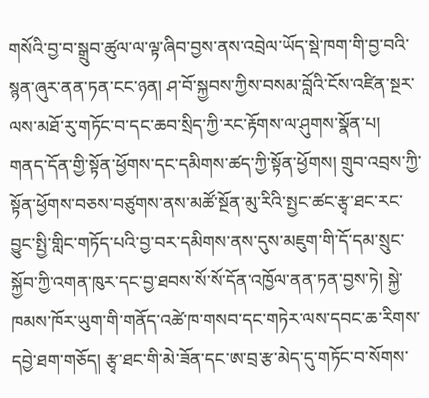གསོའི་བྱ་བ་སྒྲུབ་ཚུལ་ལ་ལྟ་ཞིབ་བྱས་ནས་འབྲེལ་ཡོད་སྡེ་ཁག་གི་བྱ་བའི་སྙན་ཞུར་ནན་ཏན་ངང་ཉན། ཤ་བོ་སྐྱབས་ཀྱིས་བསམ་བློའི་ངོས་འཛིན་སྔར་ལས་མཐོ་རུ་གཏོང་བ་དང་ཆབ་སྲིད་ཀྱི་རང་རྟོགས་ལ་ཤུགས་སྣོན་པ། གནད་དོན་གྱི་སྟོན་ཕྱོགས་དང་དམིགས་ཚད་ཀྱི་སྟོན་ཕྱོགས། གྲུབ་འབྲས་ཀྱི་སྟོན་ཕྱོགས་བཅས་བཙུགས་ནས་མཚོ་སྔོན་མུ་རིའི་སྤྱང་ཚང་རྩྭ་ཐང་རང་བྱུང་སྤྱི་གླིང་གཏོད་པའི་བྱ་བར་དམིགས་ནས་དུས་མཇུག་གི་དོ་དམ་སྲུང་སྐྱོབ་ཀྱི་འགན་ཁུར་དང་བྱ་ཐབས་སོ་སོ་དོན་འཁྱོལ་ནན་ཏན་བྱས་ཏེ། སྐྱེ་ཁམས་ཁོར་ཡུག་གི་གནོད་འཚེ་ཁ་གསབ་དང་གཏེར་ལས་དབང་ཆ་རིགས་དབྱེ་ཐག་གཅོད། རྩྭ་ཐང་གི་མེ་ཟོན་དང་ཨ་བྲ་རྩ་མེད་དུ་གཏོང་བ་སོགས་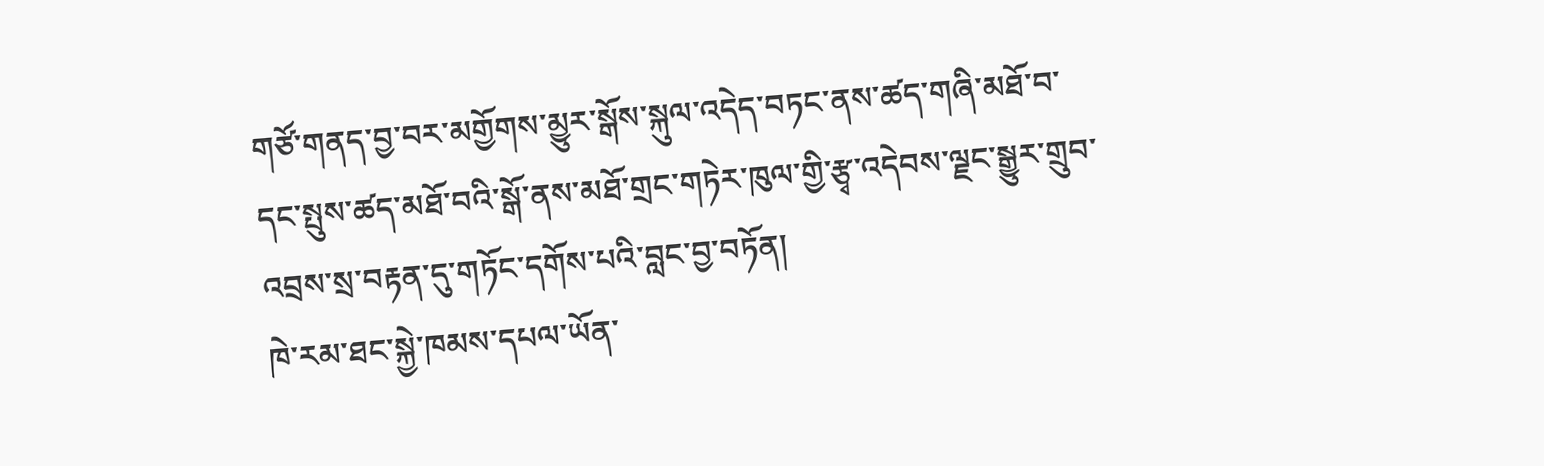གཙོ་གནད་བྱ་བར་མགྱོགས་མྱུར་སྒོས་སྐུལ་འདེད་བཏང་ནས་ཚད་གཞི་མཐོ་བ་དང་སྤུས་ཚད་མཐོ་བའི་སྒོ་ནས་མཐོ་གྲང་གཏེར་ཁུལ་གྱི་རྩྭ་འདེབས་ལྗང་སྒྱུར་གྲུབ་འབྲས་སྲ་བརྟན་དུ་གཏོང་དགོས་པའི་བླང་བྱ་བཏོན།
ཁེ་རམ་ཐང་སྐྱེ་ཁམས་དཔལ་ཡོན་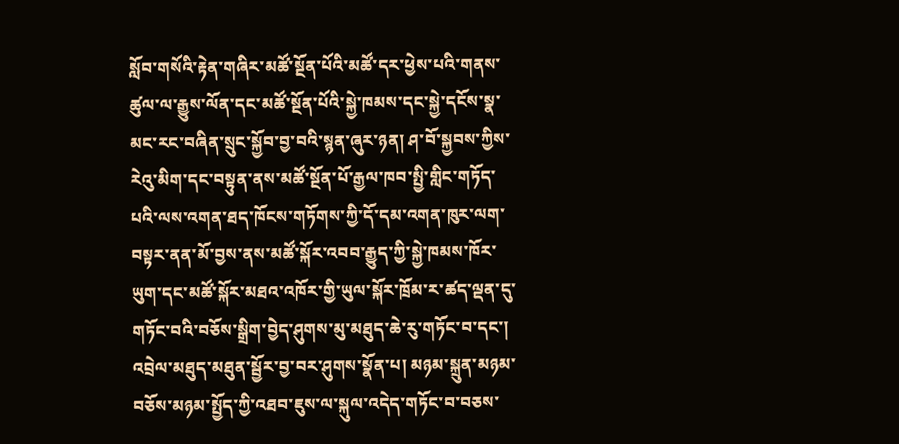སློབ་གསོའི་རྟེན་གཞིར་མཚོ་སྔོན་པོའི་མཚོ་དར་ཕྱེས་པའི་གནས་ཚུལ་ལ་རྒྱུས་ལོན་དང་མཚོ་སྔོན་པོའི་སྐྱེ་ཁམས་དང་སྐྱེ་དངོས་སྣ་མང་རང་བཞིན་སྲུང་སྐྱོབ་བྱ་བའི་སྙན་ཞུར་ཉན། ཤ་བོ་སྐྱབས་ཀྱིས་རེའུ་མིག་དང་བསྟུན་ནས་མཚོ་སྔོན་པོ་རྒྱལ་ཁབ་སྤྱི་གླིང་གཏོད་པའི་ལས་འགན་ཐད་ཁོངས་གཏོགས་ཀྱི་དོ་དམ་འགན་ཁུར་ལག་བསྟར་ནན་མོ་བྱས་ནས་མཚོ་སྐོར་འབབ་རྒྱུད་ཀྱི་སྐྱེ་ཁམས་ཁོར་ཡུག་དང་མཚོ་སྐོར་མཐའ་འཁོར་གྱི་ཡུལ་སྐོར་ཁྲོམ་ར་ཚད་ལྡན་དུ་གཏོང་བའི་བཅོས་སྒྲིག་བྱེད་ཤུགས་མུ་མཐུད་ཆེ་རུ་གཏོང་བ་དང་། འབྲེལ་མཐུད་མཐུན་སྦྱོར་བྱ་བར་ཤུགས་སྣོན་པ། མཉམ་སྐྲུན་མཉམ་བཅོས་མཉམ་སྤྱོད་ཀྱི་འཐབ་ཇུས་ལ་སྐུལ་འདེད་གཏོང་བ་བཅས་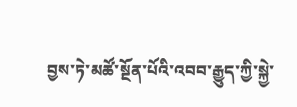བྱས་ཏེ་མཚོ་སྔོན་པོའི་འབབ་རྒྱུད་ཀྱི་སྐྱེ་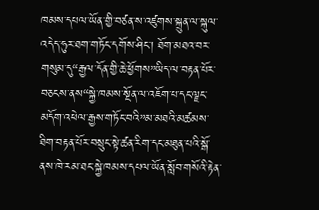ཁམས་དཔལ་ཡོན་གྱི་བཙན་ས་འཛུགས་སྐྲུན་ལ་སྐུལ་འདེད་ཧུར་ཐག་གཏོང་དགོས་ཤིང་། ཐོག་མཐའ་བར་གསུམ་དུ“རྒྱལ་དོན་གྱི་ཆེ་ཕྱོགས”ཡིད་ལ་བརྟན་པོར་བཅངས་ནས“སྐྱེ་ཁམས་སྔོན་ལ་འཇོག་པ་དང་ལྗང་མདོག་འཕེལ་རྒྱས་གཏོང་བའི”མ་མཐའི་མཚམས་ཐིག་བརྟན་པོར་བསྲུང་སྟེ་ཚན་རིག་དང་མཐུན་པའི་སྒོ་ནས་ཁེ་རམ་ཐང་སྐྱེ་ཁམས་དཔལ་ཡོན་སློབ་གསོའི་རྟེན་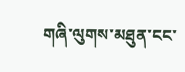གཞི་ལུགས་མཐུན་ངང་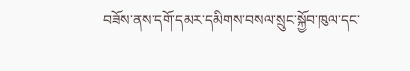བཟོས་ནས་དགོ་དམར་དམིགས་བསལ་སྲུང་སྐྱོབ་ཁུལ་དང་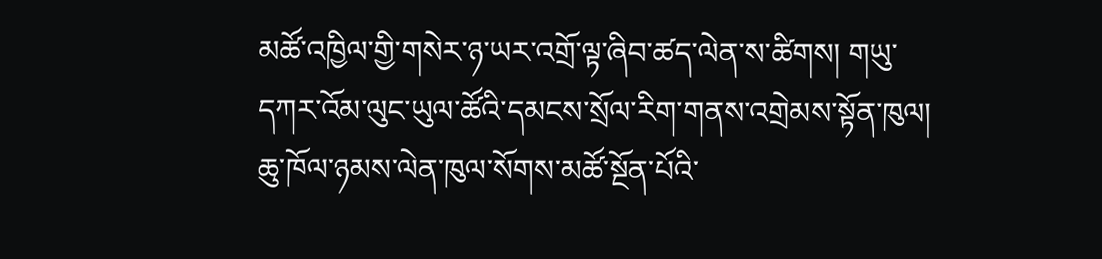མཚོ་འཁྱིལ་གྱི་གསེར་ཉ་ཡར་འགྲོ་ལྟ་ཞིབ་ཚད་ལེན་ས་ཚིགས། གཡུ་དཀར་འོམ་ལུང་ཡུལ་ཚོའི་དམངས་སྲོལ་རིག་གནས་འགྲེམས་སྟོན་ཁུལ། ཆུ་ཁོལ་ཉམས་ལེན་ཁུལ་སོགས་མཚོ་སྔོན་པོའི་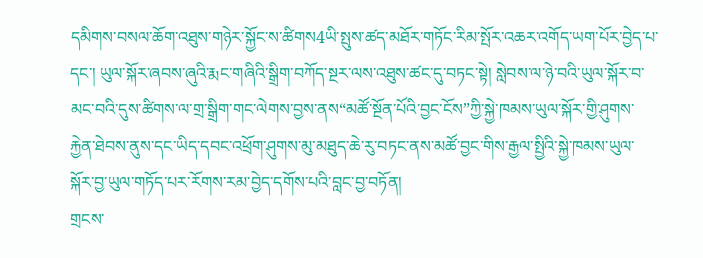དམིགས་བསལ་ཆོག་འཐུས་གཉེར་སྐྱོང་ས་ཚིགས4ཡི་སྤུས་ཚད་མཐོར་གཏོང་རིམ་སྤོར་འཆར་འགོད་ཡག་པོར་བྱེད་པ་དང་། ཡུལ་སྐོར་ཞབས་ཞུའི་རྨང་གཞིའི་སྒྲིག་བཀོད་སྔར་ལས་འཐུས་ཚང་དུ་བཏང་སྟེ། སླེབས་ལ་ཉེ་བའི་ཡུལ་སྐོར་བ་མང་བའི་དུས་ཚིགས་ལ་གྲ་སྒྲིག་གང་ལེགས་བྱས་ནས“མཚོ་སྔོན་པོའི་བྱང་ངོས”ཀྱི་སྐྱེ་ཁམས་ཡུལ་སྐོར་གྱི་ཤུགས་རྐྱེན་ཐེབས་ནུས་དང་ཡིད་དབང་འཕྲོག་ཤུགས་མུ་མཐུད་ཆེ་རུ་བཏང་ནས་མཚོ་བྱང་གིས་རྒྱལ་སྤྱིའི་སྐྱེ་ཁམས་ཡུལ་སྐོར་བྱ་ཡུལ་གཏོད་པར་རོགས་རམ་བྱེད་དགོས་པའི་བླང་བྱ་བཏོན།
གྲངས་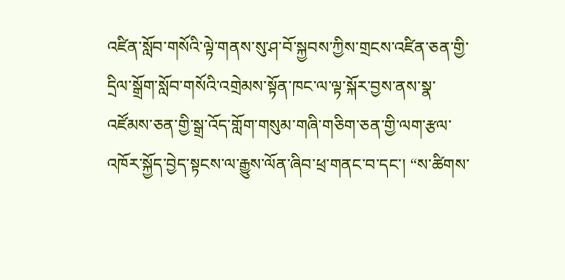འཛིན་སློབ་གསོའི་ལྟེ་གནས་སུ་ཤ་བོ་སྐྱབས་ཀྱིས་གྲངས་འཛིན་ཅན་གྱི་དྲིལ་སྒྲོག་སློབ་གསོའི་འགྲེམས་སྟོན་ཁང་ལ་ལྟ་སྐོར་བྱས་ནས་སྣ་འཛོམས་ཅན་གྱི་སྒྲ་འོད་གློག་གསུམ་གཞི་གཅིག་ཅན་གྱི་ལག་རྩལ་འཁོར་སྐྱོད་བྱེད་སྟངས་ལ་རྒྱུས་ལོན་ཞིབ་ཕྲ་གནང་བ་དང་། “ས་ཚིགས་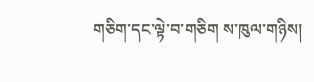གཅིག་དང་ལྟེ་བ་གཅིག ས་ཁུལ་གཉིས།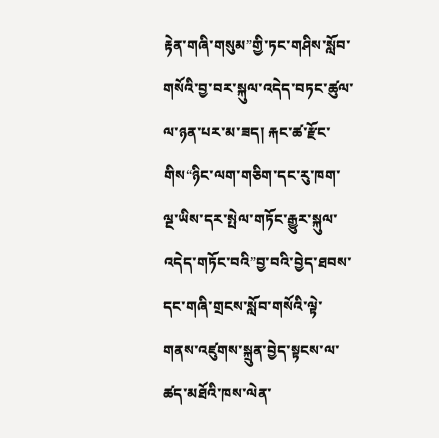རྟེན་གཞི་གསུམ”གྱི་ཏང་གཤིས་སློབ་གསོའི་བྱ་བར་སྐུལ་འདེད་བཏང་ཚུལ་ལ་ཉན་པར་མ་ཟད། རྐང་ཚ་རྫོང་གིས“ཉིང་ལག་གཅིག་དང་རུ་ཁག་ལྔ་ཡིས་དར་སྤེལ་གཏོང་རྒྱུར་སྐུལ་འདེད་གཏོང་བའི”བྱ་བའི་བྱེད་ཐབས་དང་གཞི་གྲངས་སློབ་གསོའི་ལྟེ་གནས་འཛུགས་སྐྲུན་བྱེད་སྟངས་ལ་ཚད་མཐོའི་ཁས་ལེན་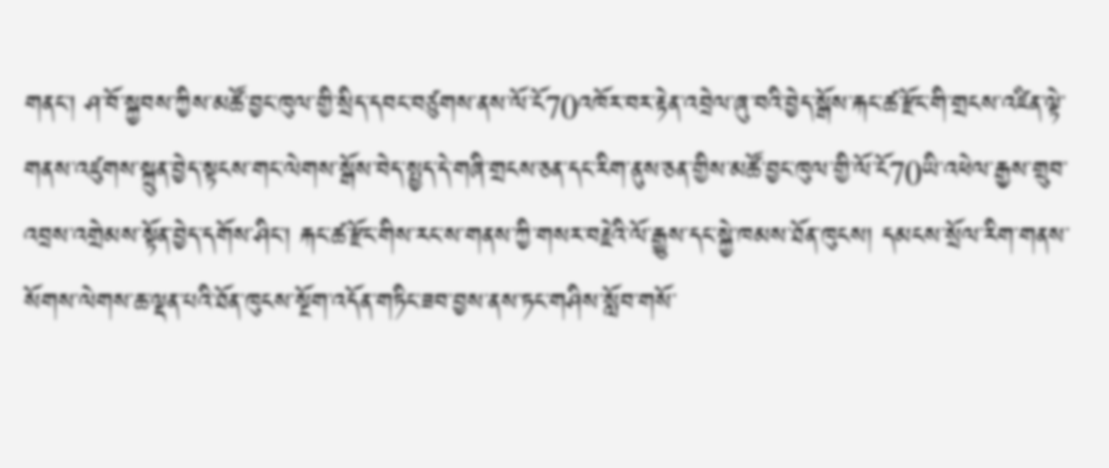གནང་། ཤ་བོ་སྐྱབས་ཀྱིས་མཚོ་བྱང་ཁུལ་གྱི་སྲིད་དབང་བཙུགས་ནས་ལོ་ངོ70འཁོར་བར་རྟེན་འབྲེལ་ཞུ་བའི་བྱེད་སྒོས་རྐང་ཚ་རྫོང་གི་གྲངས་འཛིན་ལྟེ་གནས་འཛུགས་སྐྲུན་བྱེད་སྟངས་གང་ལེགས་སྒོས་བེད་སྤྱད་དེ་གཞི་གྲངས་ཅན་དང་རིག་ནུས་ཅན་གྱིས་མཚོ་བྱང་ཁུལ་གྱི་ལོ་ངོ70ཡི་འཕེལ་རྒྱས་གྲུབ་འབྲས་འགྲེམས་སྟོན་བྱེད་དགོས་ཤིང་། རྐང་ཚ་རྫོང་གིས་རང་ས་གནས་ཀྱི་གསར་བརྗེའི་ལོ་རྒྱུས་དང་སྐྱེ་ཁམས་ཐོན་ཁུངས། དམངས་སྲོལ་རིག་གནས་སོགས་ལེགས་ཆ་ལྡན་པའི་ཐོན་ཁུངས་སྔོག་འདོན་གཏིང་ཟབ་བྱས་ནས་ཏང་གཤིས་སློབ་གསོ་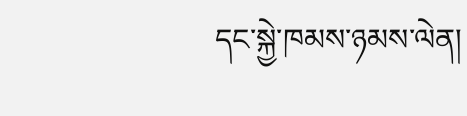དང་སྐྱེ་ཁམས་ཉམས་ལེན།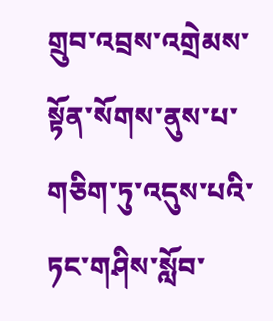གྲུབ་འབྲས་འགྲེམས་སྟོན་སོགས་ནུས་པ་གཅིག་ཏུ་འདུས་པའི་ཏང་གཤིས་སློབ་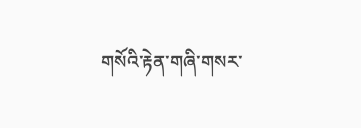གསོའི་རྟེན་གཞི་གསར་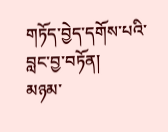གཏོད་བྱེད་དགོས་པའི་བླང་བྱ་བཏོན།
མཉམ་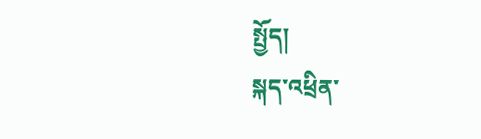སྤྱོད།
སྐད་འཕྲིན་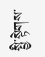སྤྱི་སྟེགས་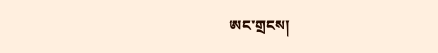ཨང་གྲངས།